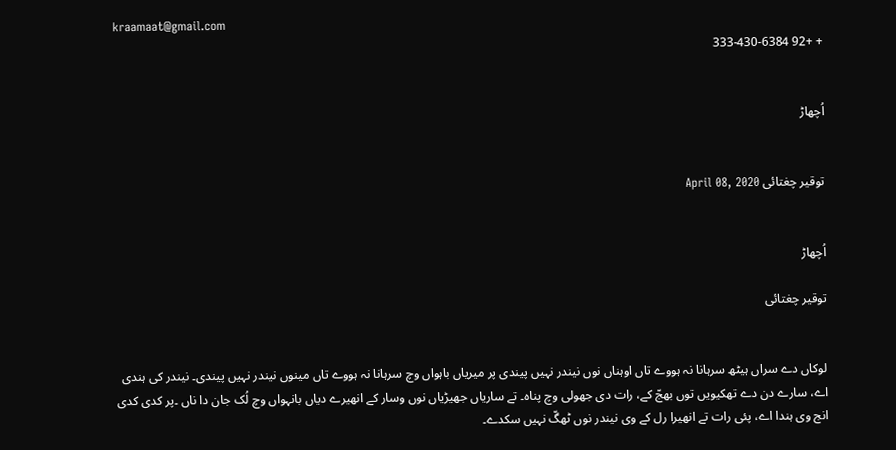kraamaat@gmail.com
+ +92 333-430-6384


اُچھاڑ


توقیر چغتائی April 08, 2020


اُچھاڑ

توقیر چغتائی


لوکاں دے سراں ہیٹھ سرہانا نہ ہووے تاں اوہناں نوں نیندر نہیں پیندی پر میریاں باہواں وچ سرہانا نہ ہووے تاں مینوں نیندر نہیں پیندی۔ نیندر کی ہندی اے، سارے دن دے تھکیویں توں بھجّ کے، رات دی جھولی وچ پناہ۔ تے ساریاں جھیڑیاں نوں وسار کے انھیرے دیاں بانہواں وچ لُک جان دا ناں ۔پر کدی کدی انج وی ہندا اے، پئی رات تے انھیرا رل کے وی نیندر نوں ٹھگّ نہیں سکدے۔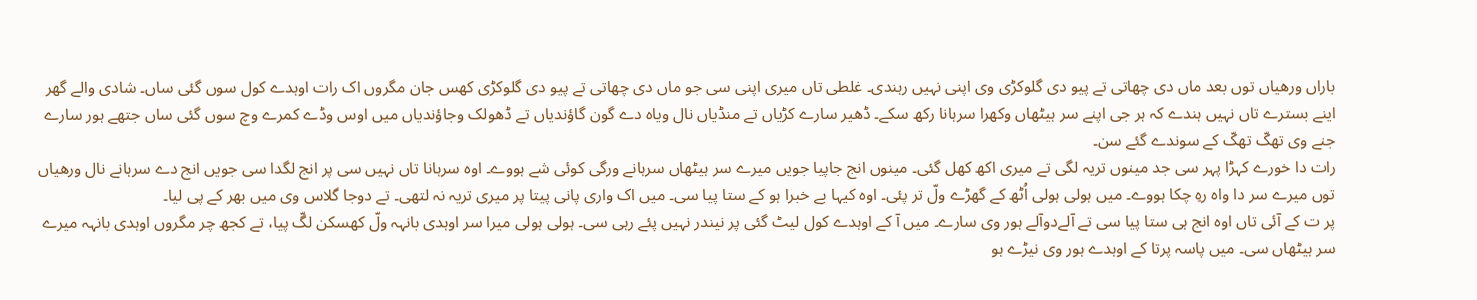باراں ورھیاں توں بعد ماں دی چھاتی تے پیو دی گلوکڑی وی اپنی نہیں رہندی۔ غلطی تاں میری اپنی سی جو ماں دی چھاتی تے پیو دی گلوکڑی کھس جان مگروں اک رات اوہدے کول سوں گئی ساں۔ شادی والے گھر اینے بسترے تاں نہیں ہندے کہ ہر جی اپنے سر ہیٹھاں وکھرا سرہانا رکھ سکے۔ ڈھیر سارے کڑیاں تے منڈیاں نال ویاہ دے گون گاؤندیاں تے ڈھولک وجاؤندیاں میں اوس وڈے کمرے وچ سوں گئی ساں جتھے ہور سارے جنے وی تھکّ تھکّ کے سوندے گئے سن۔
رات دا خورے کہڑا پہر سی جد مینوں تریہ لگی تے میری اکھ کھل گئی۔ مینوں انج جاپیا جویں میرے سر ہیٹھاں سرہانے ورگی کوئی شے ہووے۔ اوہ سرہانا تاں نہیں سی پر انج لگدا سی جویں انج دے سرہانے نال ورھیاں توں میرے سر دا واہ رہِ چکا ہووے۔ میں ہولی ہولی اُٹھ کے گھڑے ولّ تر پئی۔ اوہ کیہا بے خبرا ہو کے ستا پیا سی۔ میں اک واری پانی پیتا پر میری تریہ نہ لتھی۔ تے دوجا گلاس وی میں بھر کے پی لیا۔
پر ت کے آئی تاں اوہ انج ہی ستا پیا سی تے آلےدوآلے ہور وی سارے۔ میں آ کے اوہدے کول لیٹ گئی پر نیندر نہیں پئے رہی سی۔ ہولی ہولی میرا سر اوہدی بانہہ ولّ کھسکن لگّ پیا، تے کجھ چر مگروں اوہدی بانہہ میرے سر ہیٹھاں سی۔ میں پاسہ پرتا کے اوہدے ہور وی نیڑے ہو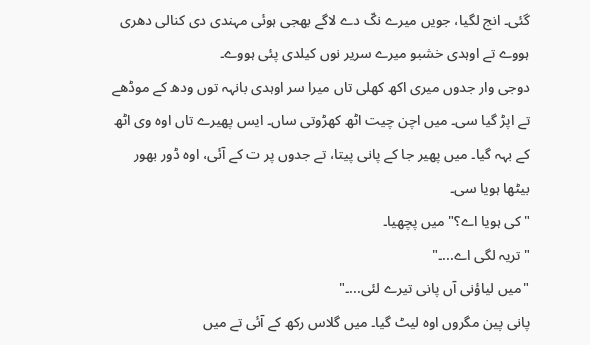گئی۔ انج لگیا، جویں میرے نکّ دے لاگے بھجی ہوئی مہندی دی کنالی دھری ہووے تے اوہدی خشبو میرے سریر نوں کیلدی پئی ہووے۔
دوجی وار جدوں میری اکھ کھلی تاں میرا سر اوہدی بانہہ توں ودھ کے موڈھے تے اپڑ گیا سی۔ میں اچن چیت اٹھ کھڑوتی ساں۔ ایس پھیرے تاں اوہ وی اٹھ کے بہہ گیا۔ میں پھیر جا کے پانی پیتا، تے جدوں پر ت کے آئی، اوہ ڈور بھور بیٹھا ہویا سی۔
"کی ہویا اے؟" میں پچھیا۔
"تریہ لگی اے...۔"
"میں لیاؤنی آں پانی تیرے لئی...۔"
پانی پین مگروں اوہ لیٹ گیا۔ میں گلاس رکھ کے آئی تے میں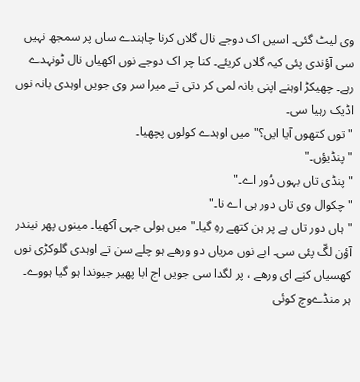وی لیٹ گئی۔ اسیں اک دوجے نال گلاں کرنا چاہندے ساں پر سمجھ نہیں سی آؤندی پئی کیہ گلاں کریئے۔ کنا چر اک دوجے نوں اکھیاں نال ٹونہدے رہے۔ چھیکڑ اوہنے اپنی بانہ لمی کر دتی تے میرا سر وی جویں اوہدی بانہ نوں اڈیک رہیا سی۔
"توں کتھوں آیا ایں؟" میں اوہدے کولوں پچھیا۔
"پنڈیؤں۔"
"پنڈی تاں بہوں دُور اے۔"
"چکوال وی تاں دور ہی اے نا۔"
"ہاں دور تاں ہے پر ہن کتھے رہِ گیا۔" میں ہولی جہی آکھیا۔ مینوں پھر نیندر آؤن لگّ پئی سی۔ ابے نوں مریاں دو ورھے ہو چلے سن تے اوہدی گلوکڑی نوں کھسیاں کنِے ای ورھے ، پر لگدا سی جویں اج ابا پھیر جیوندا ہو گیا ہووے۔
ہر منڈےوچ کوئی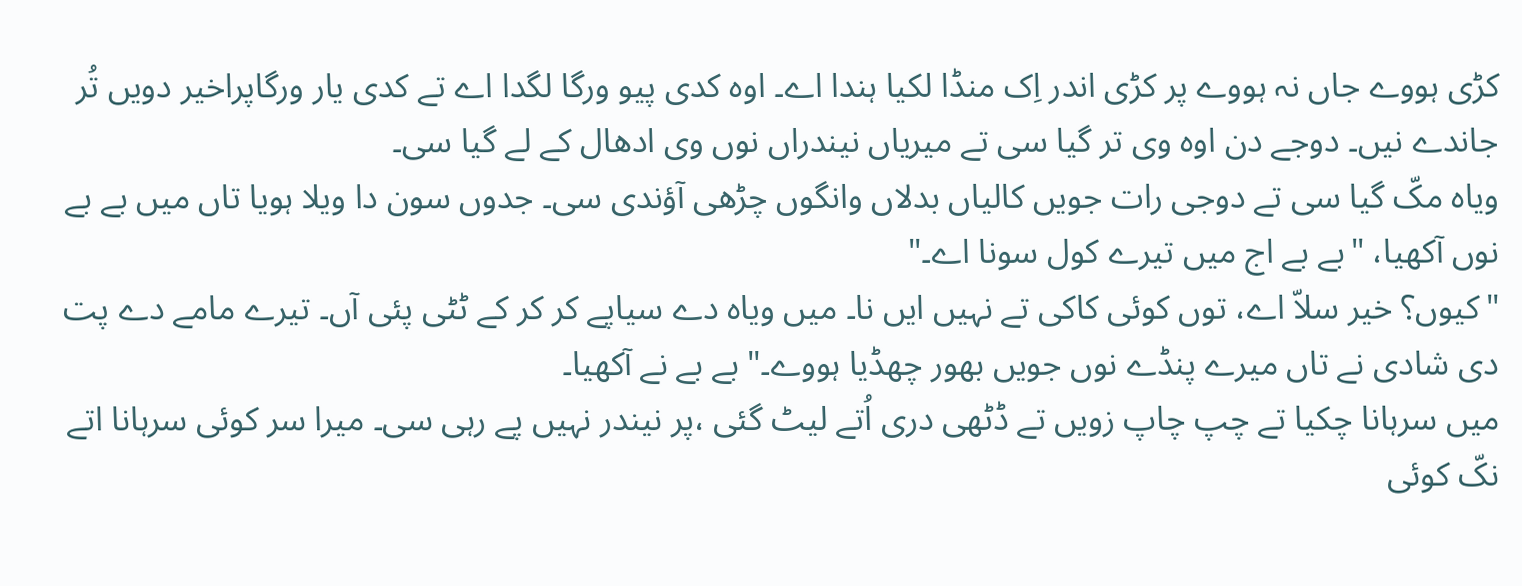کڑی ہووے جاں نہ ہووے پر کڑی اندر اِک منڈا لکیا ہندا اے۔ اوہ کدی پیو ورگا لگدا اے تے کدی یار ورگاپراخیر دویں تُر جاندے نیں۔ دوجے دن اوہ وی تر گیا سی تے میریاں نیندراں نوں وی ادھال کے لے گیا سی۔
ویاہ مکّ گیا سی تے دوجی رات جویں کالیاں بدلاں وانگوں چڑھی آؤندی سی۔ جدوں سون دا ویلا ہویا تاں میں بے بے نوں آکھیا، "بے بے اج میں تیرے کول سونا اے۔"
"کیوں؟ خیر سلاّ اے، توں کوئی کاکی تے نہیں ایں نا۔ میں ویاہ دے سیاپے کر کر کے ٹٹی پئی آں۔ تیرے مامے دے پت دی شادی نے تاں میرے پنڈے نوں جویں بھور چھڈیا ہووے۔" بے بے نے آکھیا۔
میں سرہانا چکیا تے چپ چاپ زویں تے ڈٹھی دری اُتے لیٹ گئی ،پر نیندر نہیں پے رہی سی۔ میرا سر کوئی سرہانا اتے نکّ کوئی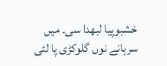خشبوپیا لبھدا سی۔ میں سرہانے نوں گلوکڑی پا لئی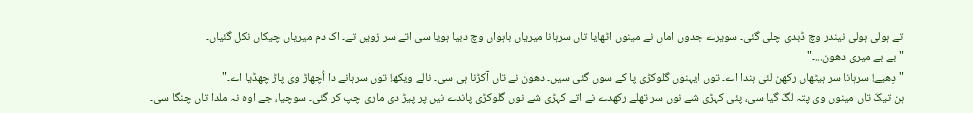تے ہولی ہولی نیندر وچ ڈبدی چلی گئی۔ سویرے جدوں اماں نے مینوں اٹھایا تاں سرہانا میریاں باہواں وچ دبیا ہویا سی اتے سر زویں تے۔ اک دم میریاں چیکاں نکل گئیاں۔
"بے بے میری دھون...۔"
"دِھیے! سرہانا سر ہیٹھاں رکھن لئی ہندا اے۔ توں ایہنوں گلوکڑی پا کے سوں گئی سیں۔ دھون نے تاں آکڑنا ہی سی۔ نالے ویکھ! توں سرہانے دا اُچھاڑ وی پاڑ چھڈیا اے۔"
ہن تیکّ تاں مینوں وی پتہ لگّ گیا سی، پئی کہڑی شے نوں سر تھلے رکھدے نے اتے کہڑی شے نوں گلوکڑی پاندے نیں پر پیڑ دی ماری چپ کر گئی۔ سوچیا، جے اوہ نہ ملدا تاں چنگا سی۔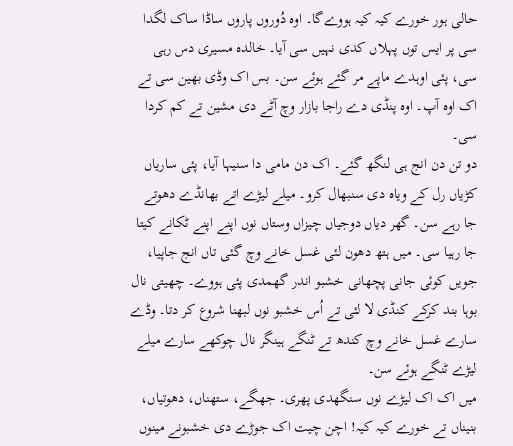حالی ہور خورے کیہ کیہ ہووےگا۔ اوہ دُوروں پاروں ساڈا ساک لگدا سی پر ایس توں پہلاں کدی نہیں سی آیا۔ خالدہ مسیری دس رہی سی، پئی اوہدے ماپے مر گئے ہوئے سن۔ بس اک وڈی بھین سی تے اک اوہ آپ۔ اوہ پنڈی دے راجا بازار وچ آٹے دی مشین تے کم کردا سی۔
دو تن دن انج ہی لنگھ گئے۔ اک دن مامی دا سنیہا آیا، پئی ساریاں کڑیاں رل کے ویاہ دی سنبھال کرو۔ میلے لیڑے اتے بھانڈے دھوتے جا رہے سن۔ گھر دیاں دوجیاں چیزاں وستاں نوں اپنے اپنے ٹکانے کیتا جا رہیا سی۔ میں ہتھ دھون لئی غسل خانے وچ گئی تاں انج جاپیا، جویں کوئی جانی پچھانی خشبو اندر گھمدی پئی ہووے۔ چھیتی نال بوہا بند کرکے کنڈی لا لئی تے اُس خشبو نوں لبھنا شروع کر دتا۔ وڈے سارے غسل خانے وچ کندھ تے ٹنگے ہینگر نال چوکھے سارے میلے لیڑے ٹنگے ہوئے سن۔
میں اک اک لیڑے نوں سنگھدی پھری۔ جھگے، ستھناں، دھوتیاں، بنیناں تے خورے کیہ کیہ! اچن چیت اک جوڑے دی خشبونے مینوں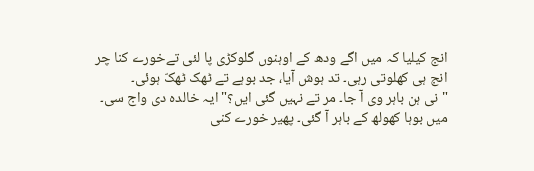انج کیلیا کہ میں اگے ودھ کے اوہنوں گلوکڑی پا لئی تےخورے کنا چر انج ہی کھلوتی رہی۔ تد ہوش آیا، جد بوہے تے ٹھک ٹھکّ ہوئی۔
" نی ہن باہر وی آ جا۔ مر تے نہیں گئی ایں؟" ایہ خالدہ دی واج سی۔ میں بوہا کھولھ کے باہر آ گئی۔ پھیر خورے کنی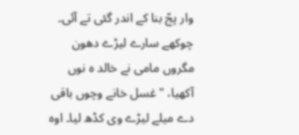وار پجّ بنا کے اندر گئی تے آئی۔
چوکھے سارے لیڑے دھون مگروں مامی نے خالد ہ نوں آکھیا، "غسل خانے وچوں باقی دے میلے لیڑے وی کڈھ لیا۔ اوہ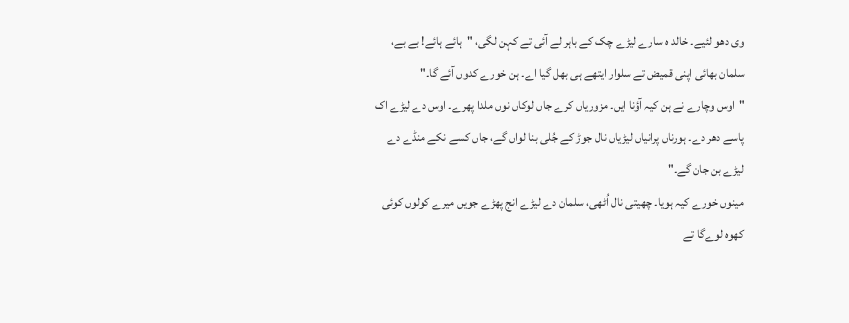وی دھو لئیے۔ خالد ہ سارے لیڑے چک کے باہر لے آئی تے کہن لگی، "ہائے ہائے! بے بے، سلمان بھائی اپنی قمیض تے سلوار ایتھے ہی بھل گیا اے۔ ہن خورے کدوں آئے گا۔"
"اوس وچارے نے ہن کیہ آؤنا ایں۔ مزوریاں کرے جاں لوکاں نوں ملدا پھرے۔ اوس دے لیڑے اک پاسے دھر دے۔ ہورناں پرانیاں لیڑیاں نال جوڑ کے جُلی بنا لواں گے، جاں کسے نکے منڈے دے لیڑے بن جان گے۔"
مینوں خورے کیہ ہویا۔ چھیتی نال اُٹھی، سلمان دے لیڑے انج پھڑے جویں میرے کولوں کوئی کھوہ لوےگا تے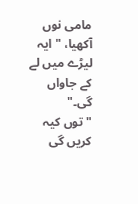مامی نوں آکھیا، "ایہ لیڑے میں لے کے جاواں گی۔"
"توں کیہ کریں گی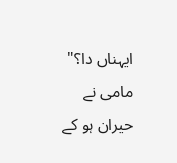ایہناں دا؟" مامی نے حیران ہو کے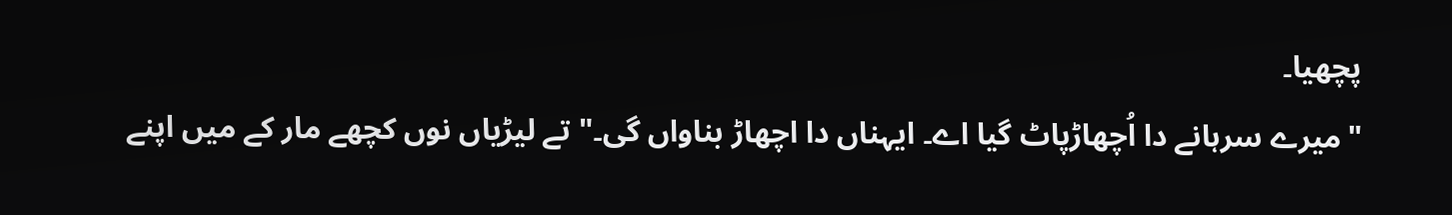پچھیا۔
"میرے سرہانے دا اُچھاڑپاٹ گیا اے۔ ایہناں دا اچھاڑ بناواں گی۔" تے لیڑیاں نوں کچھے مار کے میں اپنے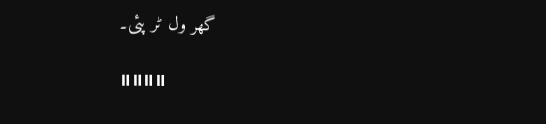گھر ول ٹر پئی۔

॥॥॥॥